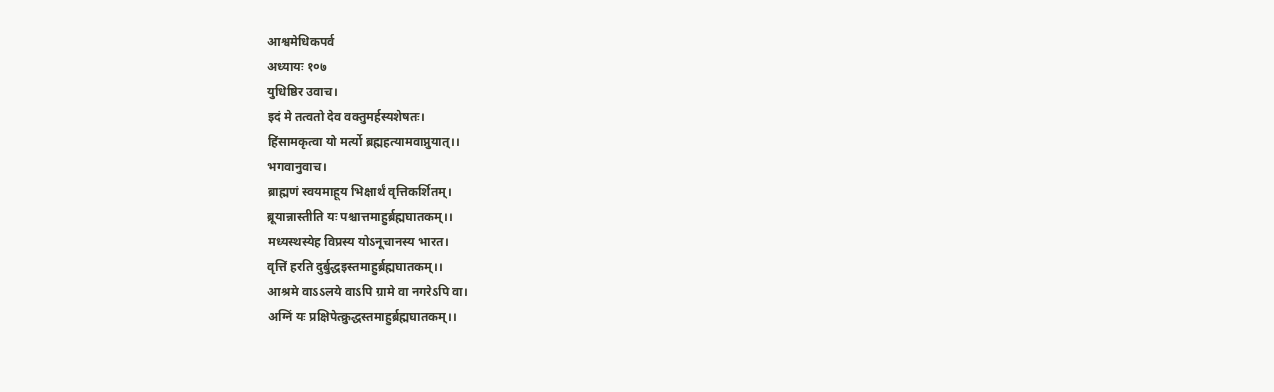आश्वमेधिकपर्व
अध्यायः १०७
युधिष्ठिर उवाच।
इदं मे तत्वतो देव वक्तुमर्हस्यशेषतः।
हिंसामकृत्वा यो मर्त्यो ब्रह्महत्यामवाप्नुयात्।।
भगवानुवाच।
ब्राह्मणं स्वयमाहूय भिक्षार्थं वृत्तिकर्शितम्।
ब्रूयान्नास्तीति यः पश्चात्तमाहुर्ब्रह्मघातकम्।।
मध्यस्थस्येह विप्रस्य योऽनूचानस्य भारत।
वृत्तिं हरति दुर्बुद्धइस्तमाहुर्ब्रह्मघातकम्।।
आश्रमे वाऽऽलये वाऽपि ग्रामे वा नगरेऽपि वा।
अग्निं यः प्रक्षिपेत्क्रुद्धस्तमाहुर्ब्रह्मघातकम्।।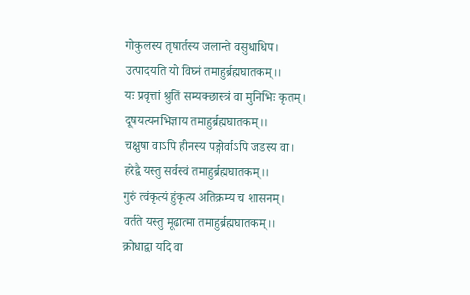गोकुलस्य तृषार्तस्य जलान्ते वसुधाधिप।
उत्पादयति यो विघ्नं तमाहुर्ब्रह्मघातकम्।।
यः प्रवृत्तां श्रुतिं सम्यक्छास्त्रं वा मुनिभिः कृतम्।
दूषयत्यनभिज्ञाय तमाहुर्ब्रह्मघातकम्।।
चक्षुषा वाऽपि हीनस्य पङ्गोर्वाऽपि जडस्य वा।
हरेद्वै यस्तु सर्वस्वं तमाहुर्ब्रह्मघातकम्।।
गुरुं त्वंकृत्यं हुंकृत्य अतिक्रम्य च शासनम्।
वर्तते यस्तु मूढात्मा तमाहुर्ब्रह्मघातकम्।।
क्रोधाद्वा यदि वा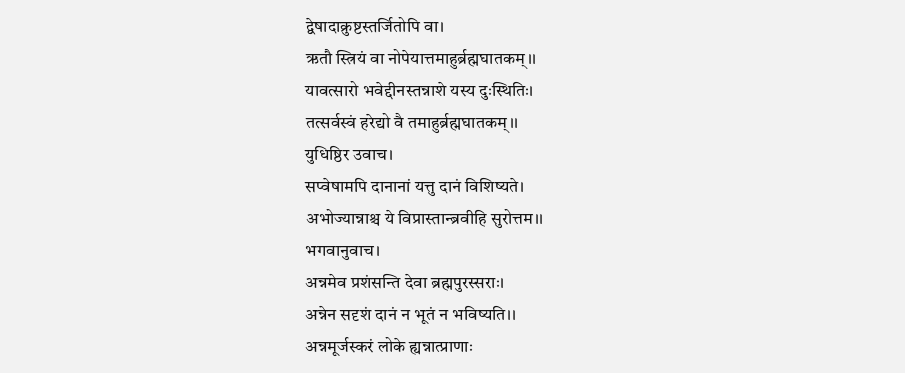द्वेषादाक्रुष्टस्तर्जितोपि वा।
ऋतौ स्त्रियं वा नोपेयात्तमाहुर्ब्रह्मघातकम्।।
यावत्सारो भवेद्दीनस्तन्नाशे यस्य दुःस्थितिः।
तत्सर्वस्वं हरेद्यो वै तमाहुर्ब्रह्मघातकम्।।
युधिष्ठिर उवाच।
सप्वेषामपि दानानां यत्तु दानं विशिष्यते।
अभोज्यान्नाश्च ये विप्रास्तान्ब्रवीहि सुरोत्तम।।
भगवानुवाच।
अन्नमेव प्रशंसन्ति देवा ब्रह्मपुरस्सराः।
अन्नेन सदृशं दानं न भूतं न भविष्यति।।
अन्नमूर्जस्करं लोके ह्यन्नात्प्राणाः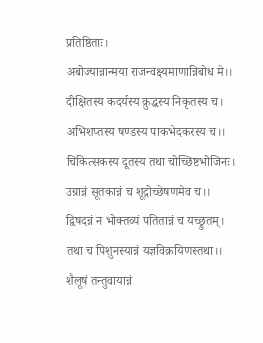प्रतिष्ठिताः।
अबोज्यान्नान्मया राजन्वक्ष्यमाणान्निबोध मे।।
दीक्षितस्य कदर्यस्य क्रुद्धस्य निकृतस्य च।
अभिशप्तस्य षण्डस्य पाकभेदकरस्य च।।
चिकित्सकस्य दूतस्य तथा चोच्छिष्टभोजिनः।
उग्रान्नं सूतकान्नं च शूद्रोच्छेषणमेव च।।
द्विषदन्नं न भोक्तव्यं पतितान्नं च यच्छ्रुतम्।
तथा च पिशुनस्यान्नं यज्ञविक्रयिणस्तथा।।
शैलूषं तन्तुवायान्नं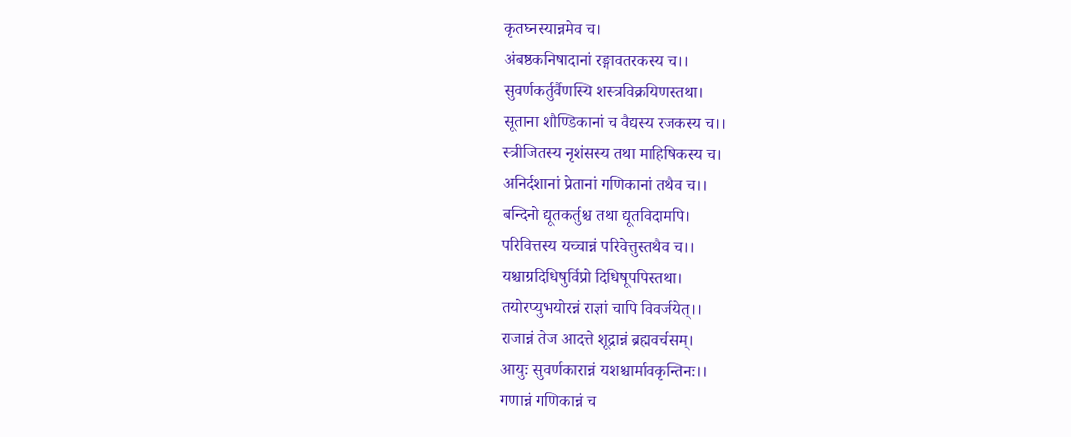कृतघ्नस्यान्नमेव च।
अंबष्ठकनिषादानां रङ्गावतरकस्य च।।
सुवर्णकर्तुर्वैणस्यि शस्त्रविक्रयिणस्तथा।
सूताना शौण्डिकानां च वैद्यस्य रजकस्य च।।
स्त्रीजितस्य नृशंसस्य तथा माहिषिकस्य च।
अनिर्दशानां प्रेतानां गणिकानां तथैव च।।
बन्दिनो द्यूतकर्तुश्च तथा द्यूतविदामपि।
परिवित्तस्य यच्चान्नं परिवेत्तुस्तथैव च।।
यश्चाग्रदिधिषुर्विप्रो दिधिषूपपिस्तथा।
तयोरप्युभयोरन्नं राज्ञां चापि विवर्जयेत्।।
राजान्नं तेज आदत्ते शूद्रान्नं ब्रह्मवर्चसम्।
आयुः सुवर्णकारान्नं यशश्चार्मावकृन्तिनः।।
गणान्नं गणिकान्नं च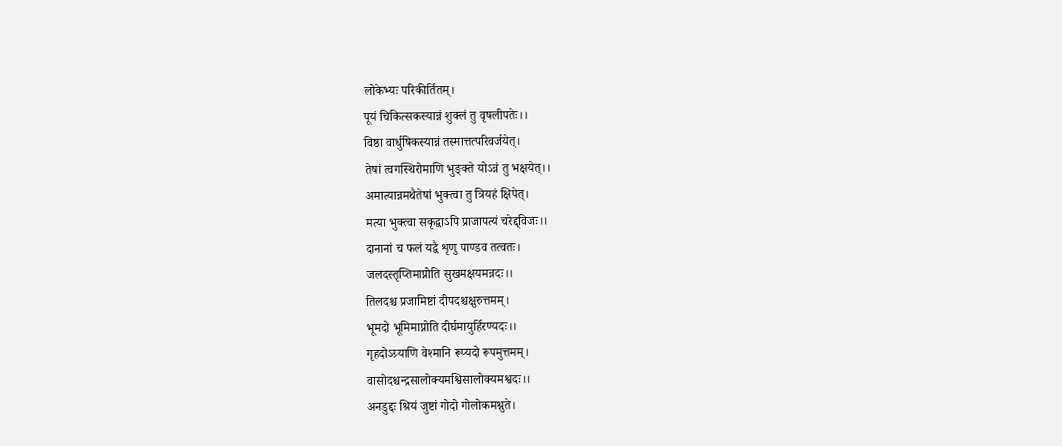लोकेभ्यः परिकीर्तितम्।
पूयं चिकित्सकस्यान्नं शुक्लं तु वृषलीपतेः।।
विष्ठा वार्धुषिकस्यान्नं तस्मात्तत्परिवर्जयेत्।
तेषां त्वगस्थिरोमाणि भुङ्क्ते योऽन्नं तु भक्षयेत्।।
अमात्यान्नमथैतेषां भुक्त्वा तु त्रियहं क्षिपेत्।
मत्या भुक्त्वा सकृद्वाऽपि प्राजापत्यं चरेद्द्विजः।।
दानानां च फलं यद्वै शृणु पाण्डव तत्वतः।
जलदस्तृप्तिमाप्नोति सुखमक्षयमन्नदः।।
तिलदश्च प्रजामिष्टां दीपदश्चक्षुरुत्तमम्।
भूमदो भूमिमाप्नोति दीर्घमायुर्हिरण्यदः।।
गृहदोऽग्र्याणि वेश्मानि रूप्यदो रूपमुत्तमम्।
वासोदश्चन्द्रसालोक्यमश्विसालोक्यमश्वदः।।
अनडुद्दः श्रियं जुष्टां गोदो गोलोकमश्नुते।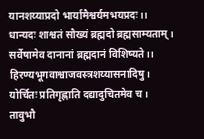यानशय्याप्रदो भार्यामैश्वर्यमभयप्रदः।।
धान्यदः शाश्वतं सौख्यं ब्रह्मदो ब्रह्मसाम्यताम्।
सर्वेषामेव दानानां ब्रह्मदानं विशिष्यते।।
हिरण्यभूगवाश्वाजवस्त्रशय्यासनादिषु।
योर्चितः प्रतिगृह्णाति दद्यादुचितमेव च।
तावुभौ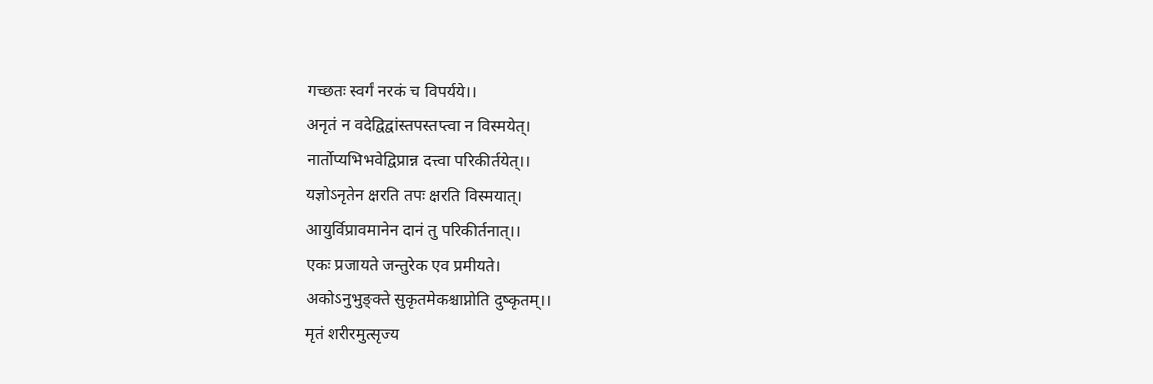गच्छतः स्वर्गं नरकं च विपर्यये।।
अनृतं न वदेद्विद्वांस्तपस्तप्त्वा न विस्मयेत्।
नार्तोप्यभिभवेद्विप्रान्न दत्त्वा परिकीर्तयेत्।।
यज्ञोऽनृतेन क्षरति तपः क्षरति विस्मयात्।
आयुर्विप्रावमानेन दानं तु परिकीर्तनात्।।
एकः प्रजायते जन्तुरेक एव प्रमीयते।
अकोऽनुभुङ्क्ते सुकृतमेकश्चाप्नोति दुष्कृतम्।।
मृतं शरीरमुत्सृज्य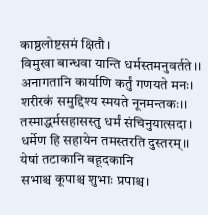काष्ठलोष्टसमं क्षितौ।
विमुखा बान्धवा यान्ति धर्मस्तमनुवर्तते।।
अनागतानि कार्याणि कर्तुं गणयते मनः।
शरीरकं समुद्दिश्य स्मयते नूनमन्तकः।।
तस्माद्धर्मसहासस्तु धर्मं संचिनुयात्सदा।
धर्मेण हि सहायेन तमस्तरति दुस्तरम्।।
येषां तटाकानि बहूदकानि
सभाश्च कूपाश्च शुभाः प्रपाश्च।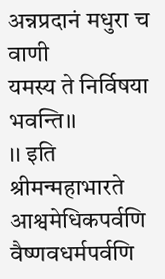अन्नप्रदानं मधुरा च वाणी
यमस्य ते निर्विषया भवन्ति।।
।। इति श्रीमन्महाभारते आश्वमेधिकपर्वणि
वैष्णवधर्मपर्वणि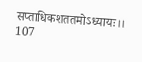सप्ताधिकशततमोऽध्यायः।। 107